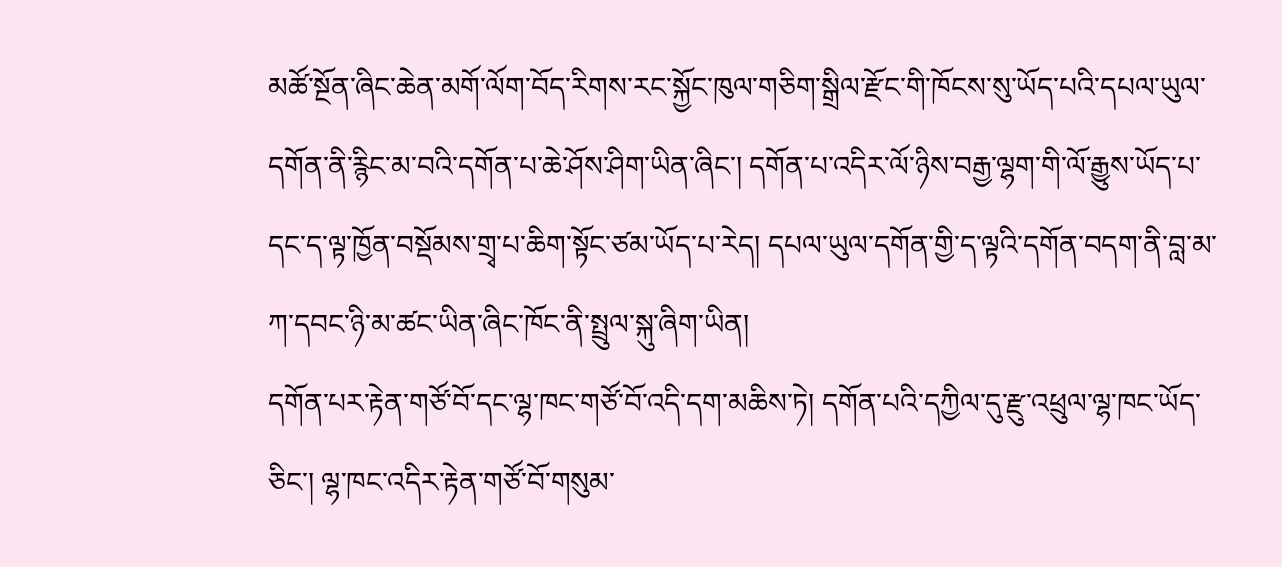མཚོ་སྔོན་ཞིང་ཆེན་མགོ་ལོག་བོད་རིགས་རང་སྐྱོང་ཁུལ་གཅིག་སྒྲིལ་རྫོང་གི་ཁོངས་སུ་ཡོད་པའི་དཔལ་ཡུལ་དགོན་ནི་རྙིང་མ་བའི་དགོན་པ་ཆེ་ཤོས་ཤིག་ཡིན་ཞིང་། དགོན་པ་འདིར་ལོ་ཉིས་བརྒྱ་ལྷག་གི་ལོ་རྒྱུས་ཡོད་པ་དང་ད་ལྟ་ཁྱོན་བསྡོམས་གྲྭ་པ་ཆིག་སྟོང་ཙམ་ཡོད་པ་རེད། དཔལ་ཡུལ་དགོན་གྱི་ད་ལྟའི་དགོན་བདག་ནི་བླ་མ་ཀ་དབང་ཉི་མ་ཚང་ཡིན་ཞིང་ཁོང་ནི་སྤྲུལ་སྐུ་ཞིག་ཡིན།
དགོན་པར་རྟེན་གཙོ་བོ་དང་ལྷ་ཁང་གཙོ་བོ་འདི་དག་མཆིས་ཏེ། དགོན་པའི་དཀྱིལ་དུ་རྫུ་འཕྲུལ་ལྷ་ཁང་ཡོད་ཅིང་། ལྷ་ཁང་འདིར་རྟེན་གཙོ་བོ་གསུམ་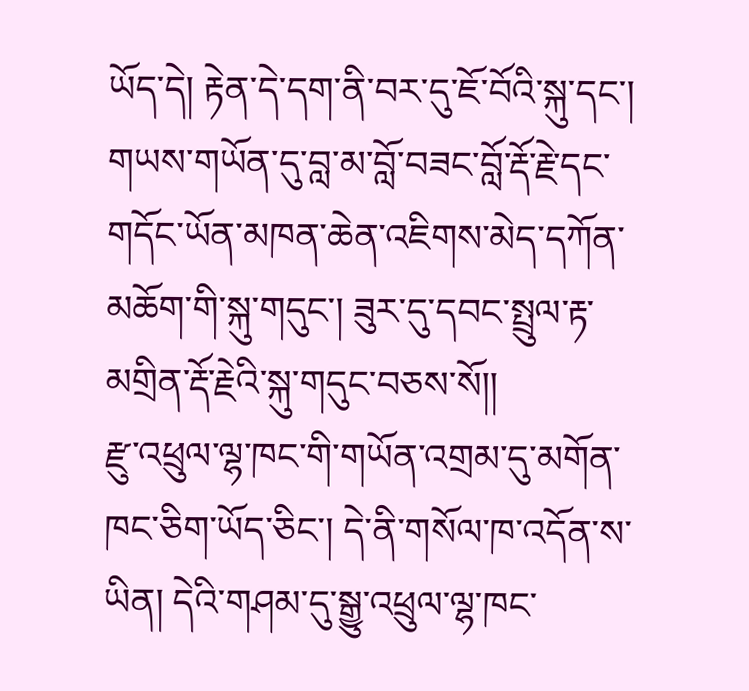ཡོད་དེ། རྟེན་དེ་དག་ནི་བར་དུ་ཇོ་བོའི་སྐུ་དང་། གཡས་གཡོན་དུ་བླ་མ་བློ་བཟང་བློ་རྡོ་རྗེ་དང་གདོང་ཡོན་མཁན་ཆེན་འཇིགས་མེད་དཀོན་མཆོག་གི་སྐུ་གདུང་། ཟུར་དུ་དབང་སྤྲུལ་རྟ་མགྲིན་རྡོ་རྗེའི་སྐུ་གདུང་བཅས་སོ།།
རྫུ་འཕྲུལ་ལྷ་ཁང་གི་གཡོན་འགྲམ་དུ་མགོན་ཁང་ཅིག་ཡོད་ཅིང་། དེ་ནི་གསོལ་ཁ་འདོན་ས་ཡིན། དེའི་གཤམ་དུ་སྒྱུ་འཕྲུལ་ལྷ་ཁང་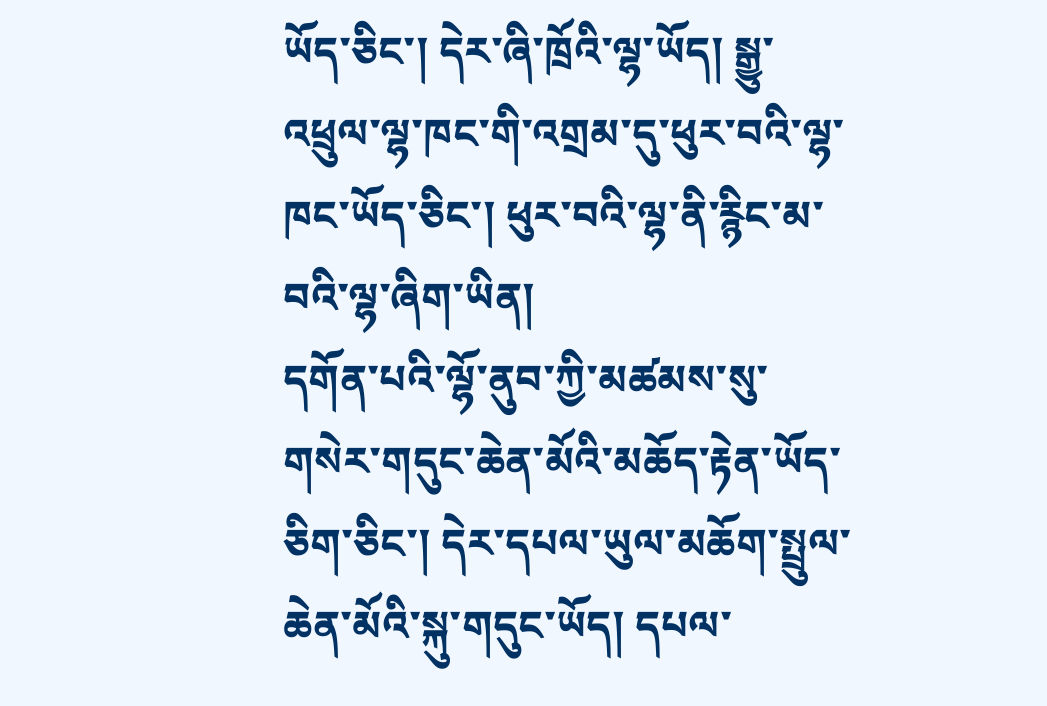ཡོད་ཅིང་། དེར་ཞི་ཁྲོའི་ལྷ་ཡོད། སྒྱུ་འཕྲུལ་ལྷ་ཁང་གི་འགྲམ་དུ་ཕུར་བའི་ལྷ་ཁང་ཡོད་ཅིང་། ཕུར་བའི་ལྷ་ནི་རྙིང་མ་བའི་ལྷ་ཞིག་ཡིན།
དགོན་པའི་ལྷོ་ནུབ་ཀྱི་མཚམས་སུ་གསེར་གདུང་ཆེན་མོའི་མཆོད་རྟེན་ཡོད་ཅིག་ཅིང་། དེར་དཔལ་ཡུལ་མཆོག་སྤྲུལ་ཆེན་མོའི་སྐུ་གདུང་ཡོད། དཔལ་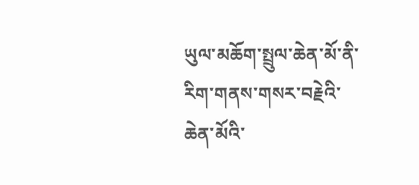ཡུལ་མཆོག་སྤྲུལ་ཆེན་མོ་ནི་རིག་གནས་གསར་བརྗེའི་ཆེན་མོའི་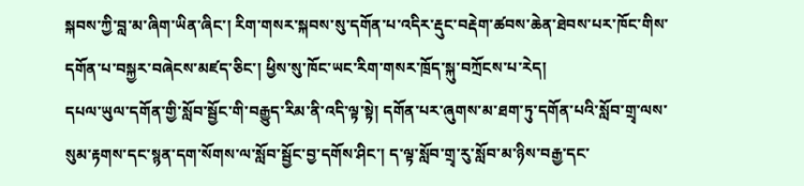སྐབས་ཀྱི་བླ་མ་ཞིག་ཡིན་ཞིང་། རིག་གསར་སྐབས་སུ་དགོན་པ་འདིར་རྡུང་བརྡེག་ཚབས་ཆེན་ཐེབས་པར་ཁོང་གིས་དགོན་པ་བསྐྱར་བཞེངས་མཛད་ཅིང་། ཕྱིས་སུ་ཁོང་ཡང་རིག་གསར་ཁྲོད་སྐུ་བཀྲོངས་པ་རེད།
དཔལ་ཡུལ་དགོན་གྱི་སློབ་སྦྱོང་གི་བརྒྱུད་རིམ་ནི་འདི་ལྟ་སྟེ། དགོན་པར་ཞུགས་མ་ཐག་ཏུ་དགོན་པའི་སློབ་གྲྭ་ལས་སུམ་རྟགས་དང་སྙན་དག་སོགས་ལ་སློབ་སྦྱོང་བྱ་དགོས་ཤིང་། ད་ལྟ་སློབ་གྲྭ་རུ་སློབ་མ་ཉིས་བརྒྱ་དང་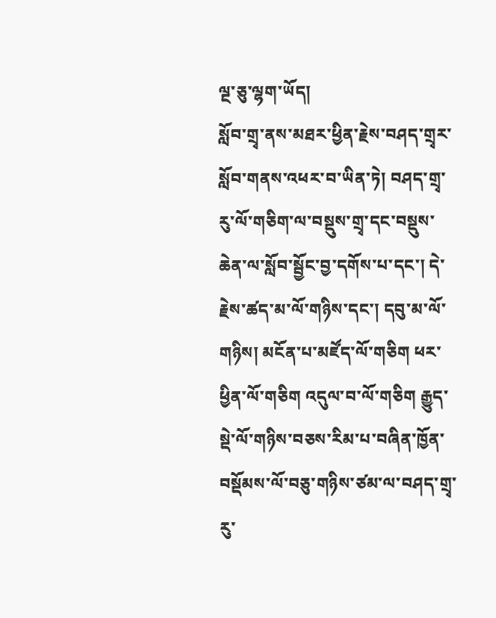ལྔ་ཅུ་ལྷག་ཡོད།
སློབ་གྲྭ་ནས་མཐར་ཕྱིན་རྗེས་བཤད་གྲྭར་སློབ་གནས་འཕར་བ་ཡིན་ཏེ། བཤད་གྲྭ་རུ་ལོ་གཅིག་ལ་བསྡུས་གྲྭ་དང་བསྡུས་ཆེན་ལ་སློབ་སྦྱོང་བྱ་དགོས་པ་དང་། དེ་རྗེས་ཚད་མ་ལོ་གཉིས་དང་། དབུ་མ་ལོ་གཉིས། མངོན་པ་མཛོད་ལོ་གཅིག ཕར་ཕྱིན་ལོ་གཅིག འདུལ་བ་ལོ་གཅིག རྒྱུད་སྡེ་ལོ་གཉིས་བཅས་རིམ་པ་བཞིན་ཁྱོན་བསྡོམས་ལོ་བཅུ་གཉིས་ཙམ་ལ་བཤད་གྲྭ་རུ་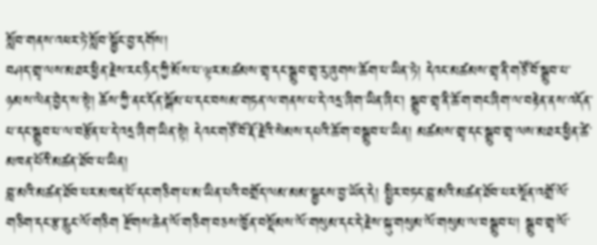སློབ་གནས་འཕར་ཏེ་སློབ་སྦྱོང་བྱ་དགོས།
བཤད་གྲྭ་ལས་མཐར་ཕྱིན་རྗེས་རང་ཉིད་ཀྱི་མོས་པ་ལྟར་མཚམས་གྲྭ་དང་སྒྲུབ་གྲྭ་རུ་ཞུགས་ཆོག་པ་ཡིན་ཏེ། དེའང་མཚམས་གྲྭ་ནི་གཙོ་བོ་སྒྲུབ་པ་ཉམས་ལེན་བྱེད་ས་སྟེ། ཆོས་ཀྱི་ནང་དོན་སྒོམ་པ་དང་བསམ་གཏན་ལ་གནས་པ་དེ་འདྲ་ཞིག་ཡིན་ཞིང་། སྒྲུབ་གྲྭ་ནི་ཆོ་ག་གང་ཞིག་ལ་བརྟེན་ནས་འདོན་པ་དང་སྒྲུབ་པ་ལ་བརྩོན་པ་དེ་འདྲ་ཞིག་ཡིན་སྟེ། དེའང་གཙོ་བོ་རྡོ་རྗེའི་སེམས་དཔའི་ཆོ་ག་བསྒྲུབ་པ་ཡིན། མཚམས་གྲྭ་དང་སྒྲུབ་གྲྭ་ལས་མཐར་ཕྱིན་ཚེ་མཁན་པོའི་མཚན་ཐོབ་པ་ཡིན།
བླ་མའི་མཚན་ཐོབ་པར་མཁན་པོ་དང་གཅིག་པ་མ་ཡིན་པའི་བགྲོད་ལམ་མམ་སྦྱངས་བྱ་ཡོད་དེ། སྤྱིར་བཏང་བླ་མའི་མཚན་ཐོབ་པར་སྔོན་འགྲོ་ལོ་གཅིག་དང་རྩ་རླུང་ལོ་གཅིག རྫོགས་ཆེན་ལོ་གཅིག་བཅས་ཁྱོན་བསྡོམས་ལོ་གསུམ་དང་དེ་རྗེས་སྐུ་གསུམ་ལོ་གསུམ་ལ་བསྒྲུབ་པ། སྒྲུབ་གྲྭ་ལོ་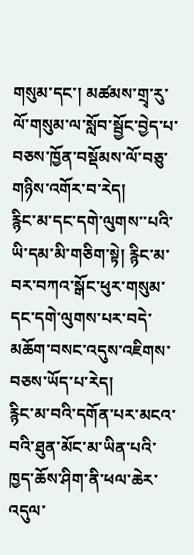གསུམ་དང་། མཚམས་གྲྭ་རུ་ལོ་གསུམ་ལ་སློབ་སྦྱོང་བྱེད་པ་བཅས་ཁྱོན་བསྡོམས་ལོ་བཅུ་གཉིས་འགོར་བ་རེད།
རྙིང་མ་དང་དགེ་ལུགས་་པའི་ཡི་དམ་མི་གཅིག་སྟེ། རྙིང་མ་བར་བཀའ་སྒོང་ཕུར་གསུམ་དང་དགེ་ལུགས་པར་བདེ་མཆོག་བསང་འདུས་འཇིགས་བཅས་ཡོད་པ་རེད།
རྙིང་མ་བའི་དགོན་པར་མངའ་བའི་ཐུན་མོང་མ་ཡིན་པའི་ཁྱད་ཆོས་ཤིག་ནི་ཕལ་ཆེར་འདུལ་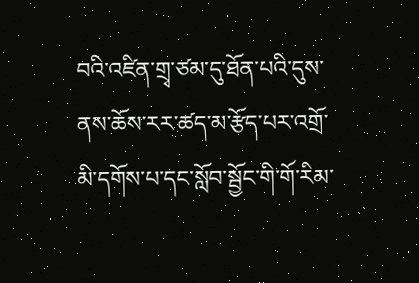བའི་འཛིན་གྲྭ་ཙམ་དུ་ཐོན་པའི་དུས་ནས་ཆོས་རར་ཚད་མ་རྩོད་པར་འགྲོ་མི་དགོས་པ་དང་སློབ་སྦྱོང་གི་གོ་རིམ་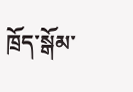ཁྲོད་སྒོམ་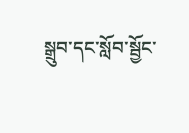སྒྲུབ་དང་སློབ་སྦྱོང་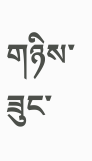གཉིས་ཟུང་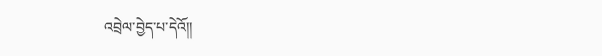འབྲེལ་བྱེད་པ་དེའོ།།